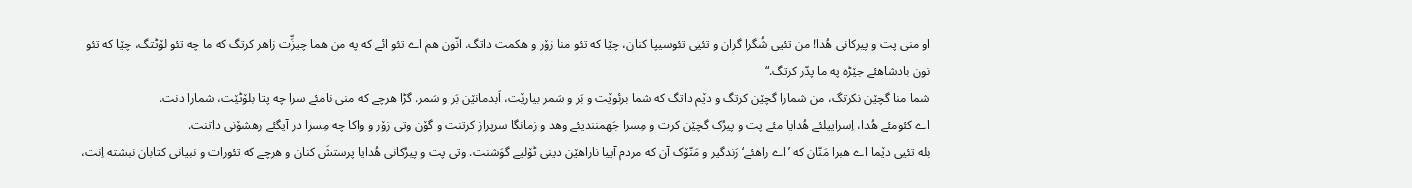او منی پت و پیرکانی هُدا! من تئیی شُگرا گران و تئیی تئوسیپا کنان، چێا که تئو منا زۆر و هکمت داتگ. انّون هم اے تئو ائے که په من هما چیزِّت زاهر کرتگ که ما چه تئو لۆٹتگ، چێا که تئو نون بادشاهئے جێڑه په ما پدّر کرتگ.“
شما منا گچێن نکرتگ، من شمارا گچێن کرتگ و دێم داتگ که شما برئوێت و بَر و سَمر بیارێت، اَبدمانێن بَر و سَمر. گڑا هرچے که منی نامئے سرا چه پتا بلۆٹێت، شمارا دنت.
اے کئومئے هُدا، اِسراییلئے هُدایا مئے پت و پیرُک گچێن کرت و مِسرا جَهمنندیئے وهد و زمانگا سرپراز کرتنت و گۆن وتی زۆر و واکا چه مِسرا در آیگئے رهشۆنی داتنت.
بله تئیی دێما اے هبرا مَنّان که ’اے راهئے‘ رَندگیر و مَنّۆک آن که مردم آییا ناراهێن دینی ٹۆلیے گوَشنت. وتی پت و پیرُکانی هُدایا پرستشَ کنان و هرچے که تئورات و نبیانی کتابان نبشته اِنت،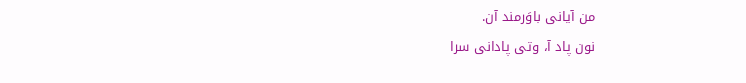من آیانی باوَرمند آن.
نون پاد آ، وتی پادانی سرا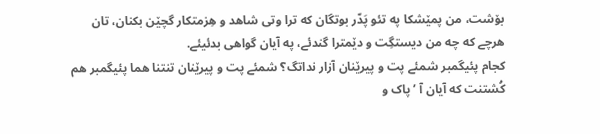بۆشت، من پمێشکا په تئو پَدّر بوتگان که ترا وتی شاهد و هِزمتکار گچێن بکنان، تان هرچے که چه من دیستگِت و دێمترا گندئے، په آیان گواهی بدئیئے.
کجام پئیگمبر شمئے پت و پیرێنان آزار نداتگ؟ شمئے پت و پیرێنان تنتنا هما پئیگمبر هم کُشتنت که آیان آ ’پاک و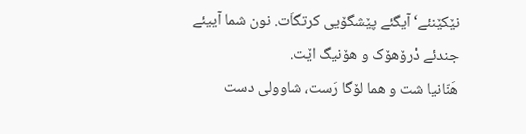نێکێنئے‘ آیگئے پێشگۆیی کرتگاَت. نون شما آییئے جندئے دْرۆهۆک و هۆنیگ اێت.
هَنّانیا شت و هما لۆگا رَست، شاوولی دست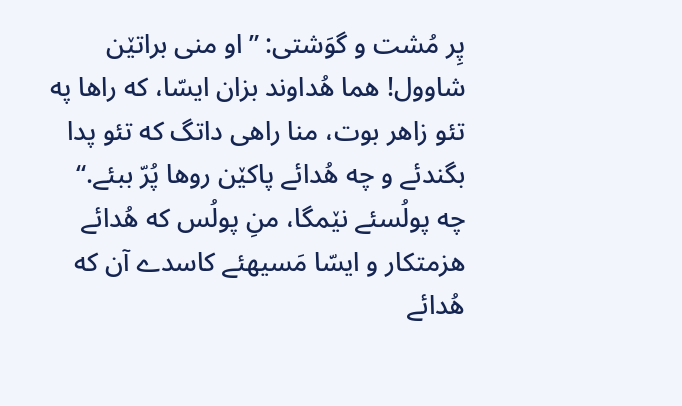پِر مُشت و گوَشتی: ”او منی براتێن شاوول! هما هُداوند بزان ایسّا، که راها په تئو زاهر بوت، منا راهی داتگ که تئو پدا بگندئے و چه هُدائے پاکێن روها پُرّ ببئے.“
چه پولُسئے نێمگا، منِ پولُس که هُدائے هزمتکار و ایسّا مَسیهئے کاسدے آن که هُدائے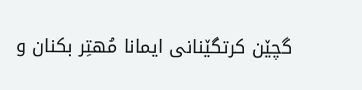گچێن کرتگێنانی ایمانا مُهتِر بکنان و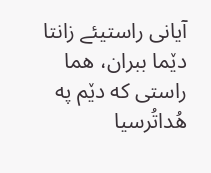آیانی راستیئے زانتا دێما ببران، هما راستی که دێم په هُداتُرسیا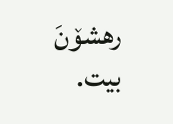رهشۆنَ بیت.